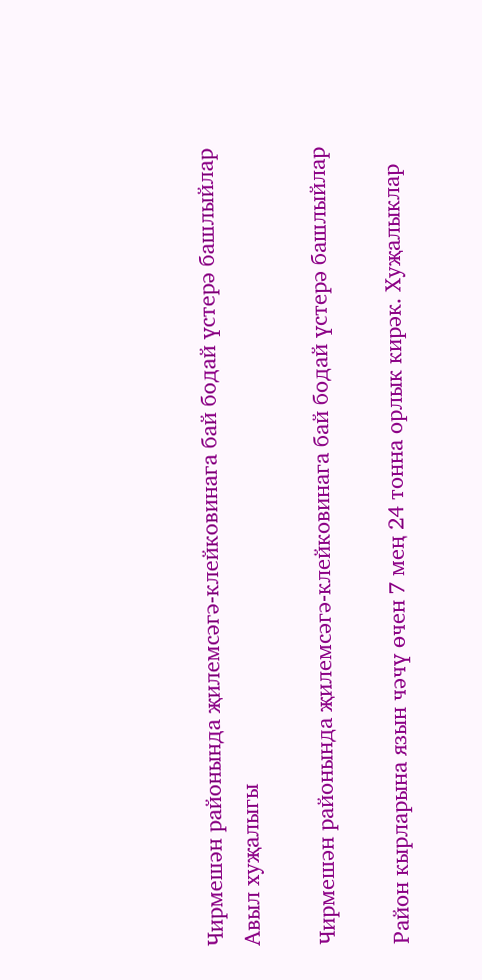Чирмешән районында җилемсәгә-клейковинага бай бодай үстерә башлыйлар
Авыл хуҗалыгы

Чирмешән районында җилемсәгә-клейковинага бай бодай үстерә башлыйлар

Район кырларына язын чәчү өчен 7 мең 24 тонна орлык кирәк. Хуҗалыклар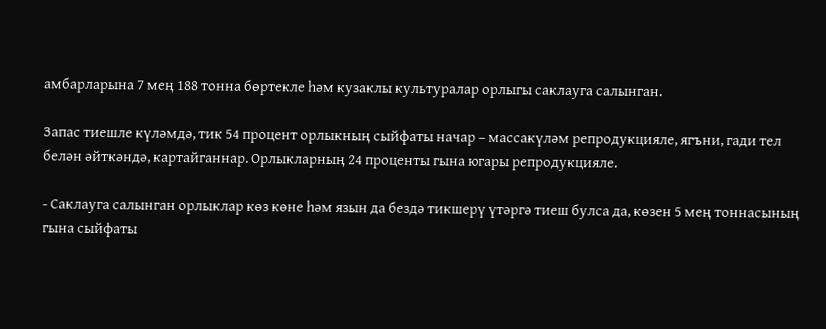амбарларына 7 мең 188 тонна бөртекле һәм кузаклы культуралар орлыгы саклауга салынган.

Запас тиешле күләмдә, тик 54 процент орлыкның сыйфаты начар – массакүләм репродукцияле, ягъни, гади тел белән әйткәндә, картайганнар. Орлыкларның 24 проценты гына югары репродукцияле.

- Саклауга салынган орлыклар көз көне һәм язын да бездә тикшерү үтәргә тиеш булса да, көзен 5 мең тоннасының гына сыйфаты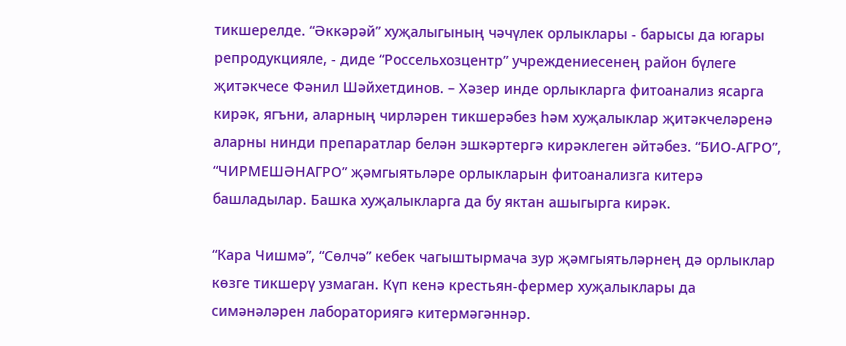тикшерелде. “Әккәрәй” хуҗалыгының чәчүлек орлыклары - барысы да югары репродукцияле, - диде “Россельхозцентр” учреждениесенең район бүлеге җитәкчесе Фәнил Шәйхетдинов. – Хәзер инде орлыкларга фитоанализ ясарга кирәк, ягъни, аларның чирләрен тикшерәбез һәм хуҗалыклар җитәкчеләренә аларны нинди препаратлар белән эшкәртергә кирәклеген әйтәбез. “БИО-АГРО”, “ЧИРМЕШӘНАГРО” җәмгыятьләре орлыкларын фитоанализга китерә башладылар. Башка хуҗалыкларга да бу яктан ашыгырга кирәк.

“Кара Чишмә”, “Сөлчә” кебек чагыштырмача зур җәмгыятьләрнең дә орлыклар көзге тикшерү узмаган. Күп кенә крестьян-фермер хуҗалыклары да симәнәләрен лабораториягә китермәгәннәр.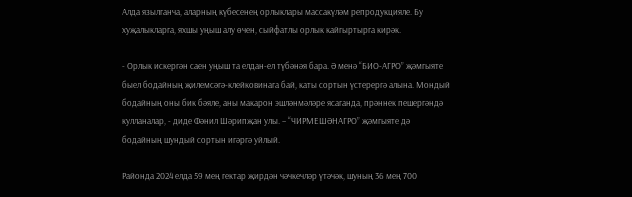Алда язылганча, аларның күбесенең орлыклары массакүләм репродукцияле. Бу хуҗалыкларга, яхшы уңыш алу өчен, сыйфатлы орлык кайгыртырга кирәк.

- Орлык искергән саен уңыш та елдан-ел түбәнәя бара. Ә менә “БИО-АГРО” җәмгыяте быел бодайның җилемсәгә-клейковинага бай, каты сортын үстерергә алына. Мондый бодайның оны бик бәяле, аны макарон эшләнмәләре ясаганда, прәннек пешергәндә кулланалар, - диде Фәнил Шәрипҗан улы. – “ЧИРМЕШӘНАГРО” җәмгыяте дә бодайның шундый сортын игәргә уйлый.

Районда 2024 елда 59 мең гектар җирдән чәчкечләр үтәчәк, шуның 36 мең 700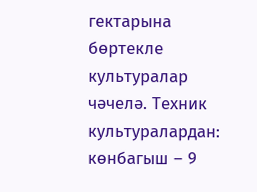гектарына бөртекле культуралар чәчелә. Техник культуралардан:  көнбагыш – 9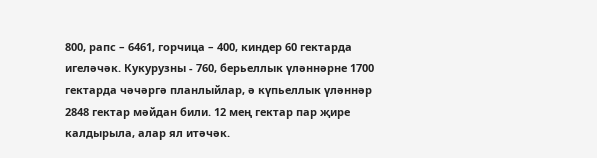800, рапс – 6461, горчица – 400, киндер 60 гектарда игеләчәк. Кукурузны - 760, берьеллык үләннәрне 1700 гектарда чәчәргә планлыйлар, ә күпьеллык үләннәр 2848 гектар мәйдан били. 12 мең гектар пар җире калдырыла, алар ял итәчәк.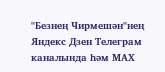"Безнең Чирмешән"нең Яндекс Дзен Телеграм каналында һәм МАХ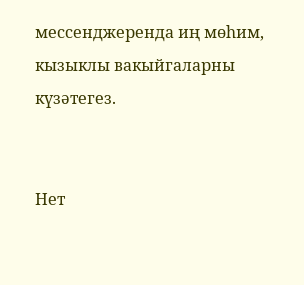мессенджеренда иң мөһим, кызыклы вакыйгаларны күзәтегез.


Нет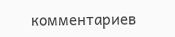комментариев